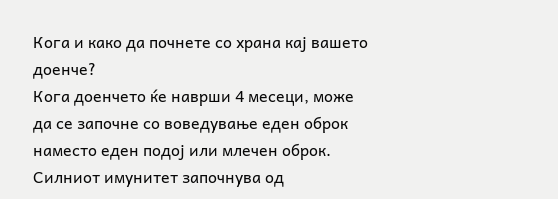Кога и како да почнете со храна кај вашето доенче?
Кога доенчето ќе наврши 4 месеци, може да се започне со воведување еден оброк наместо еден подој или млечен оброк.
Силниот имунитет започнува од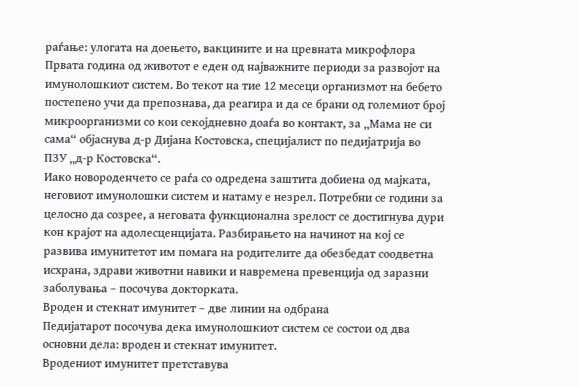раѓање: улогата на доењето, вакцините и на цревната микрофлора
Првата година од животот е еден од најважните периоди за развојот на имунолошкиот систем. Во текот на тие 12 месеци организмот на бебето постепено учи да препознава, да реагира и да се брани од големиот број микроорганизми со кои секојдневно доаѓа во контакт, за „Мама не си сама“ објаснува д-р Дијана Костовска, специјалист по педијатрија во ПЗУ „д-р Костовска“.
Иако новороденчето се раѓа со одредена заштита добиена од мајката, неговиот имунолошки систем и натаму е незрел. Потребни се години за целосно да созрее, а неговата функционална зрелост се достигнува дури кон крајот на адолесценцијата. Разбирањето на начинот на кој се развива имунитетот им помага на родителите да обезбедат соодветна исхрана, здрави животни навики и навремена превенција од заразни заболувања – посочува докторката.
Вроден и стекнат имунитет – две линии на одбрана
Педијатарот посочува дека имунолошкиот систем се состои од два основни дела: вроден и стекнат имунитет.
Вродениот имунитет претставува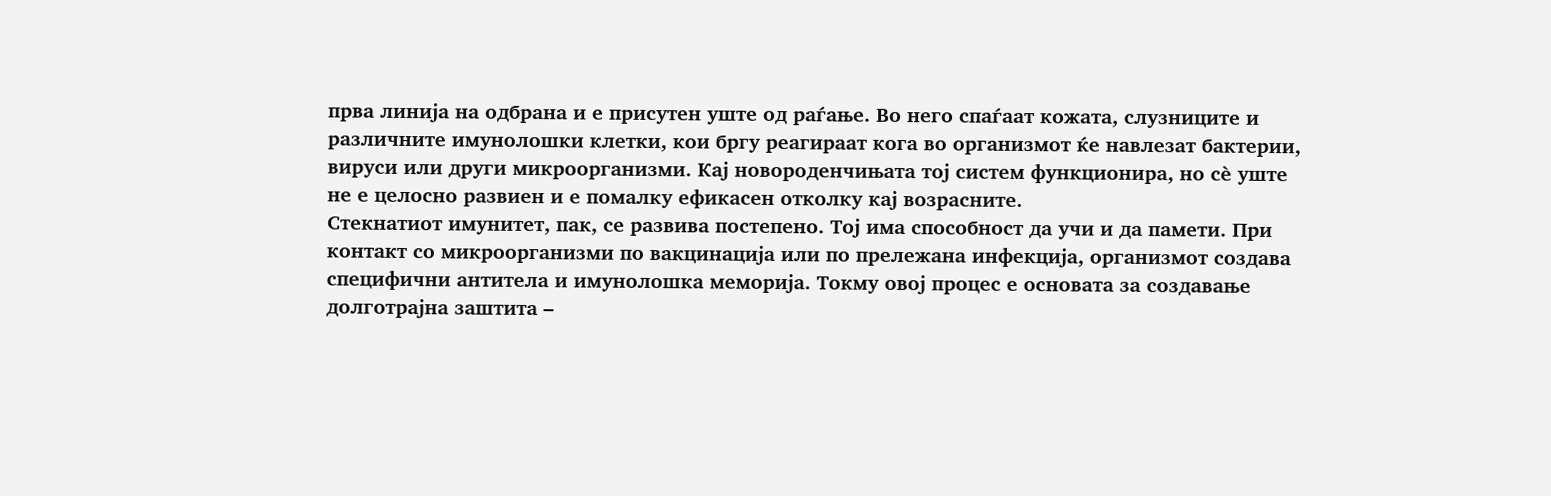прва линија на одбрана и е присутен уште од раѓање. Во него спаѓаат кожата, слузниците и различните имунолошки клетки, кои бргу реагираат кога во организмот ќе навлезат бактерии, вируси или други микроорганизми. Кај новороденчињата тој систем функционира, но сè уште не е целосно развиен и е помалку ефикасен отколку кај возрасните.
Стекнатиот имунитет, пак, се развива постепено. Тој има способност да учи и да памети. При контакт со микроорганизми по вакцинација или по прележана инфекција, организмот создава специфични антитела и имунолошка меморија. Токму овој процес е основата за создавање долготрајна заштита –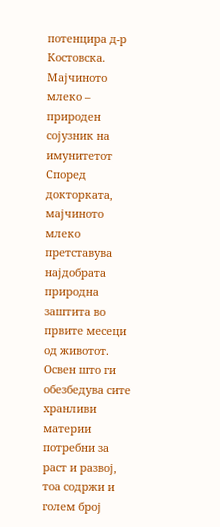потенцира д-р Костовска.
Мајчиното млеко – природен сојузник на имунитетот
Според докторката, мајчиното млеко претставува најдобрата природна заштита во првите месеци од животот. Освен што ги обезбедува сите хранливи материи потребни за раст и развој, тоа содржи и голем број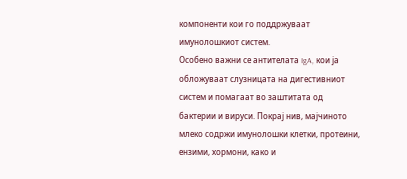компоненти кои го поддржуваат имунолошкиот систем.
Особено важни се антителата IgA, кои ја обложуваат слузницата на дигестивниот систем и помагаат во заштитата од бактерии и вируси. Покрај нив, мајчиното млеко содржи имунолошки клетки, протеини, ензими, хормони, како и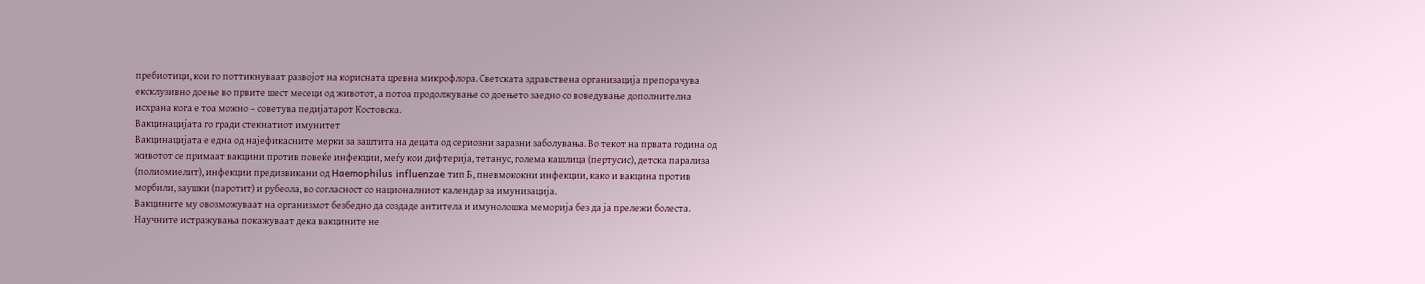пребиотици, кои го поттикнуваат развојот на корисната цревна микрофлора. Светската здравствена организација препорачува ексклузивно доење во првите шест месеци од животот, а потоа продолжување со доењето заедно со воведување дополнителна исхрана кога е тоа можно – советува педијатарот Костовска.
Вакцинацијата го гради стекнатиот имунитет
Вакцинацијата е една од најефикасните мерки за заштита на децата од сериозни заразни заболувања. Во текот на првата година од животот се примаат вакцини против повеќе инфекции, меѓу кои дифтерија, тетанус, голема кашлица (пертусис), детска парализа (полиомиелит), инфекции предизвикани од Haemophilus influenzae тип Б, пневмококни инфекции, како и вакцина против морбили, заушки (паротит) и рубеола, во согласност со националниот календар за имунизација.
Вакцините му овозможуваат на организмот безбедно да создаде антитела и имунолошка меморија без да ја прележи болеста. Научните истражувања покажуваат дека вакцините не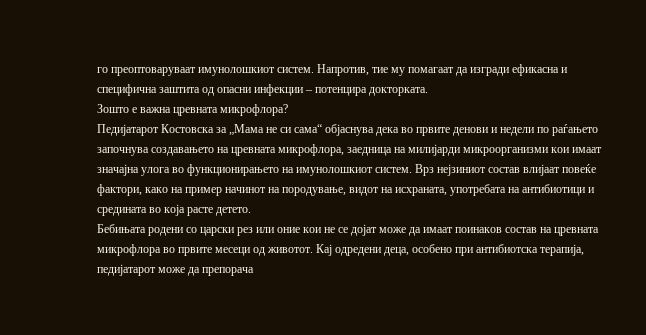го преоптоваруваат имунолошкиот систем. Напротив, тие му помагаат да изгради ефикасна и специфична заштита од опасни инфекции – потенцира докторката.
Зошто е важна цревната микрофлора?
Педијатарот Костовска за „Мама не си сама“ објаснува дека во првите денови и недели по раѓањето започнува создавањето на цревната микрофлора, заедница на милијарди микроорганизми кои имаат значајна улога во функционирањето на имунолошкиот систем. Врз нејзиниот состав влијаат повеќе фактори, како на пример начинот на породување, видот на исхраната, употребата на антибиотици и средината во која расте детето.
Бебињата родени со царски рез или оние кои не се дојат може да имаат поинаков состав на цревната микрофлора во првите месеци од животот. Кај одредени деца, особено при антибиотска терапија, педијатарот може да препорача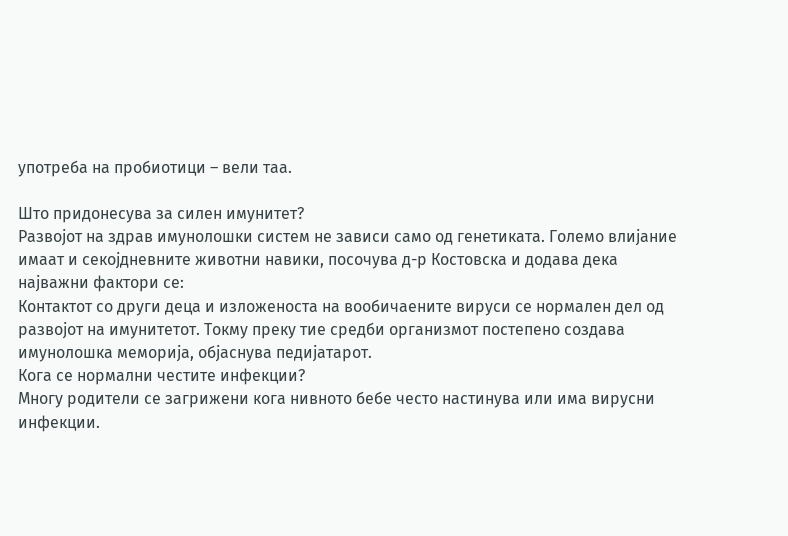употреба на пробиотици – вели таа.

Што придонесува за силен имунитет?
Развојот на здрав имунолошки систем не зависи само од генетиката. Големо влијание имаат и секојдневните животни навики, посочува д-р Костовска и додава дека најважни фактори се:
Контактот со други деца и изложеноста на вообичаените вируси се нормален дел од развојот на имунитетот. Токму преку тие средби организмот постепено создава имунолошка меморија, објаснува педијатарот.
Кога се нормални честите инфекции?
Многу родители се загрижени кога нивното бебе често настинува или има вирусни инфекции.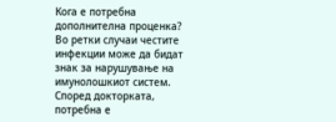Кога е потребна дополнителна проценка?
Во ретки случаи честите инфекции може да бидат знак за нарушување на имунолошкиот систем. Според докторката, потребна е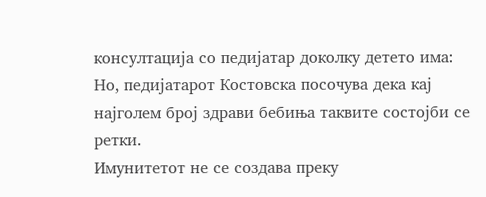консултација со педијатар доколку детето има:
Но, педијатарот Костовска посочува дека кај најголем број здрави бебиња таквите состојби се ретки.
Имунитетот не се создава преку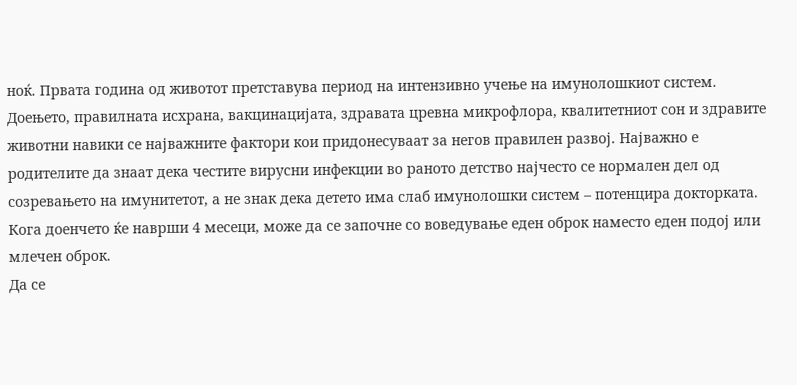ноќ. Првата година од животот претставува период на интензивно учење на имунолошкиот систем. Доењето, правилната исхрана, вакцинацијата, здравата цревна микрофлора, квалитетниот сон и здравите животни навики се најважните фактори кои придонесуваат за негов правилен развој. Најважно е родителите да знаат дека честите вирусни инфекции во раното детство најчесто се нормален дел од созревањето на имунитетот, а не знак дека детето има слаб имунолошки систем – потенцира докторката.
Кога доенчето ќе наврши 4 месеци, може да се започне со воведување еден оброк наместо еден подој или млечен оброк.
Да се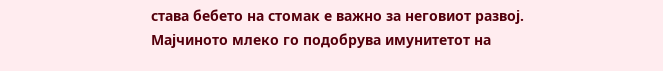става бебето на стомак е важно за неговиот развој.
Мајчиното млеко го подобрува имунитетот на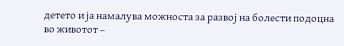детето и ја намалува можноста за развој на болести подоцна во животот –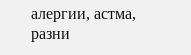алергии, астма, разни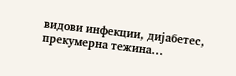видови инфекции, дијабетес, прекумерна тежина...